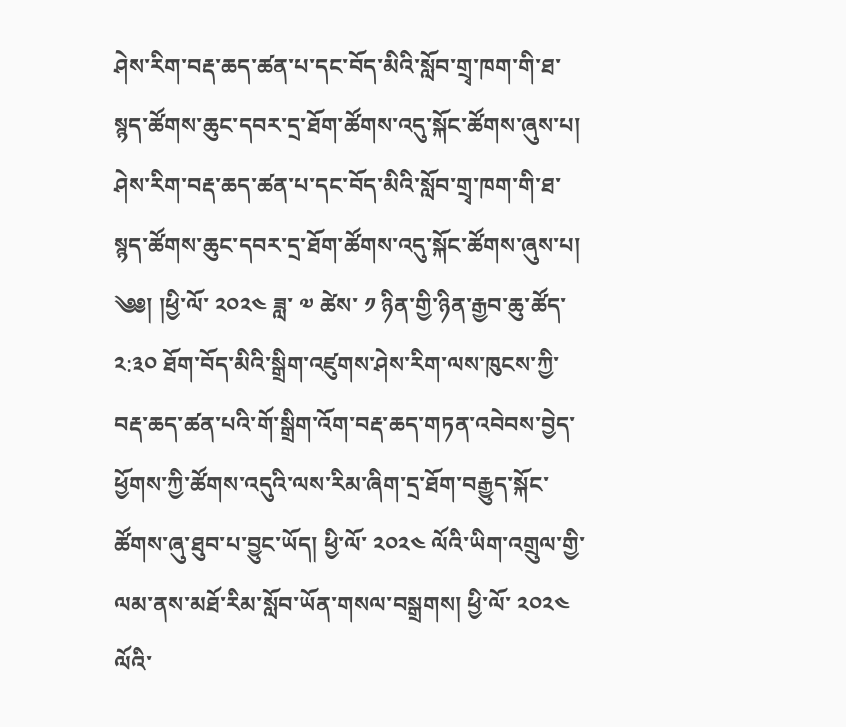ཤེས་རིག་བརྡ་ཆད་ཚན་པ་དང་བོད་མིའི་སློབ་གྲྭ་ཁག་གི་ཐ་སྙད་ཚོགས་ཆུང་དབར་དྲ་ཐོག་ཚོགས་འདུ་སྐོང་ཚོགས་ཞུས་པ། ཤེས་རིག་བརྡ་ཆད་ཚན་པ་དང་བོད་མིའི་སློབ་གྲྭ་ཁག་གི་ཐ་སྙད་ཚོགས་ཆུང་དབར་དྲ་ཐོག་ཚོགས་འདུ་སྐོང་ཚོགས་ཞུས་པ། ༄༅། །ཕྱི་ལོ་ ༢༠༢༤ ཟླ་ ༧ ཚེས་ ༡ ཉིན་གྱི་ཉིན་རྒྱབ་ཆུ་ཚོད་ ༢:༣༠ ཐོག་བོད་མིའི་སྒྲིག་འཛུགས་ཤེས་རིག་ལས་ཁུངས་ཀྱི་བརྡ་ཆད་ཚན་པའི་གོ་སྒྲིག་འོག་བརྡ་ཆད་གཏན་འབེབས་བྱེད་ཕྱོགས་ཀྱི་ཚོགས་འདུའི་ལས་རིམ་ཞིག་དྲ་ཐོག་བརྒྱུད་སྐོང་ཚོགས་ཞུ་ཐུབ་པ་བྱུང་ཡོད། ཕྱི་ལོ་ ༢༠༢༤ ལོའི་ཡིག་འགྲུལ་གྱི་ལམ་ནས་མཐོ་རིམ་སློབ་ཡོན་གསལ་བསྒྲགས། ཕྱི་ལོ་ ༢༠༢༤ ལོའི་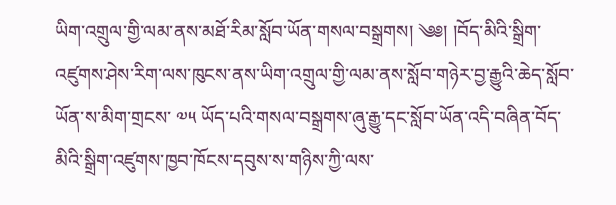ཡིག་འགྲུལ་གྱི་ལམ་ནས་མཐོ་རིམ་སློབ་ཡོན་གསལ་བསྒྲགས། ༄༅། །བོད་མིའི་སྒྲིག་འཛུགས་ཤེས་རིག་ལས་ཁུངས་ནས་ཡིག་འགྲུལ་གྱི་ལམ་ནས་སློབ་གཉེར་བྱ་རྒྱུའི་ཆེད་སློབ་ཡོན་ས་མིག་གྲངས་ ༧༥ ཡོད་པའི་གསལ་བསྒྲགས་ཞུ་རྒྱུ་དང་སློབ་ཡོན་འདི་བཞིན་བོད་མིའི་སྒྲིག་འཛུགས་ཁྱབ་ཁོངས་དབུས་ས་གཉིས་ཀྱི་ལས་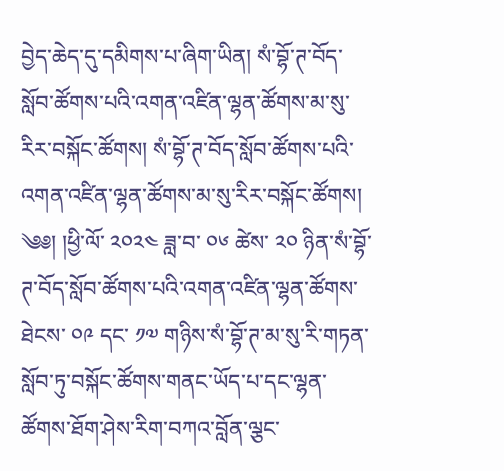བྱེད་ཆེད་དུ་དམིགས་པ་ཞིག་ཡིན། སཾ་བྷོ་ཊ་བོད་སློབ་ཚོགས་པའི་འགན་འཛིན་ལྷན་ཚོགས་མ་སུ་རིར་བསྐོང་ཚོགས། སཾ་བྷོ་ཊ་བོད་སློབ་ཚོགས་པའི་འགན་འཛིན་ལྷན་ཚོགས་མ་སུ་རིར་བསྐོང་ཚོགས། ༄༅། །ཕྱི་ལོ་ ༢༠༢༤ ཟླ་བ་ ༠༦ ཚེས་ ༢༠ ཉིན་སཾ་བྷོ་ཊ་བོད་སློབ་ཚོགས་པའི་འགན་འཛིན་ལྷན་ཚོགས་ཐེངས་ ༠༩ དང་ ༡༧ གཉིས་སཾ་བྷོ་ཊ་མ་སུ་རི་གཏན་སློབ་ཏུ་བསྐོང་ཚོགས་གནང་ཡོད་པ་དང་ལྷན་ཚོགས་ཐོག་ཤེས་རིག་བཀའ་བློན་ལྕང་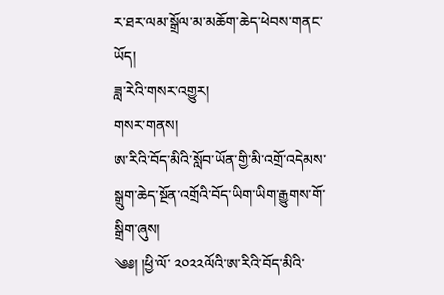ར་ཐར་ལམ་སྒྲོལ་མ་མཆོག་ཆེད་ཕེབས་གནང་ཡོད།
ཟླ་རེའི་གསར་འགྱུར།
གསར་གནས།
ཨ་རིའི་བོད་མིའི་སློབ་ཡོན་གྱི་མི་འགྲོ་འདེམས་སྒྲུག་ཆེད་སྔོན་འགྲོའི་བོད་ཡིག་ཡིག་རྒྱུགས་གོ་སྒྲིག་ཞུས།
༄༅། །ཕྱི་ལོ་ ༢༠༢༢ལོའི་ཨ་རིའི་བོད་མིའི་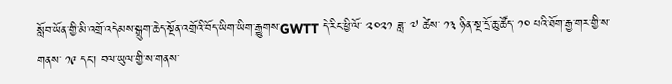སློབ་ཡོན་གྱི་མི་འགྲོ་འདེམས་སྒྲུག་ཆེད་སྔོན་འགྲོའི་བོད་ཡིག་ཡིག་རྒྱུགས་GWTT དེ་རིང་ཕྱི་ལོ་ ༢༠༢༡ ཟླ་ ༧ ཚེས་ ༡༣ ཉིན་སྔ་དྲོ་ཆུ་ཚོད་ ༡༠ པའི་ཐོག་རྒྱ་གར་གྱི་ས་གནས་ ༡༩ དང་། བལ་ཡུལ་གྱི་ས་གནས་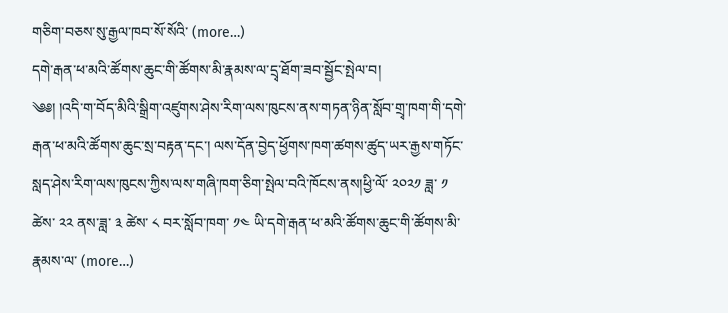གཅིག་བཅས་སུ་རྒྱལ་ཁབ་སོ་སོའི་ (more…)
དགེ་རྒན་ཕ་མའི་ཚོགས་ཆུང་གི་ཚོགས་མི་རྣམས་ལ་དྲྭ་ཐོག་ཟབ་སྦྱོང་སྤེལ་བ།
༄༅། །འདི་ག་བོད་མིའི་སྒྲིག་འཛུགས་ཤེས་རིག་ལས་ཁུངས་ནས་གཏན་ཉིན་སློབ་གྲྭ་ཁག་གི་དགེ་རྒན་ཕ་མའི་ཚོགས་ཆུང་སྲ་བརྟན་དང་། ལས་དོན་བྱེད་ཕྱོགས་ཁག་ཚགས་ཚུད་ཡར་རྒྱས་གཏོང་སླད་ཤེས་རིག་ལས་ཁུངས་ཀྱིས་ལས་གཞི་ཁག་ཅིག་སྤེལ་བའི་ཁོངས་ནས།ཕྱི་ལོ་ ༢༠༢༡ ཟླ་ ༡ ཚེས་ ༢༢ ནས་ཟླ་ ༣ ཚེས་ ༨ བར་སློབ་ཁག་ ༡༤ ཡི་དགེ་རྒན་ཕ་མའི་ཚོགས་ཆུང་གི་ཚོགས་མི་རྣམས་ལ་ (more…)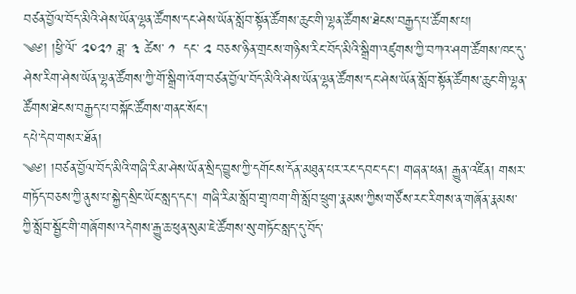བཙན་བྱོལ་བོད་མིའི་ཤེས་ཡོན་ལྷན་ཚོགས་དང་ཤེས་ཡོན་སློབ་སྟོན་ཚོགས་ཆུང་གི་ལྷན་ཚོགས་ཐེངས་བརྒྱད་པ་ཚོགས་པ།
༄༅། །ཕྱི་ལོ་ ༢༠༢༡ ཟླ་ ༣ ཚེས་ ༡  དང་ ༢ བཅས་ཉིན་གྲངས་གཉིས་རིང་བོད་མིའི་སྒྲིག་འཛུགས་ཀྱི་བཀའ་ཤག་ཚོགས་ཁང་དུ་ཤེས་རིག་ཤེས་ཡོན་ལྷན་ཚོགས་ཀྱི་གོ་སྒྲིག་འོག་བཙན་བྱོལ་བོད་མིའི་ཤེས་ཡོན་ལྷན་ཚོགས་དང་ཤེས་ཡོན་སློབ་སྟོན་ཚོགས་ཆུང་གི་ལྷན་ཚོགས་ཐེངས་བརྒྱད་པ་བསྐོང་ཚོགས་གནང་སོང་།
དཔེ་དེབ་གསར་ཐོན།
༄༅། །བཙན་བྱོལ་བོད་མིའི་གཞི་རིམ་ཤེས་ཡོན་སྲིད་བྱུས་ཀྱི་དགོངས་དོན་མཐུན་པར་རང་དབང་དང་། གཞན་ཕན། རྒྱུན་འཛིན། གསར་གཏོད་བཅས་ཀྱི་ནུས་པ་སྐྱེད་སྲིང་ཡོང་སླད་དང་། གཞི་རིམ་སློབ་གྲྭ་ཁག་གི་སློབ་ཕྲུག་རྣམས་ཀྱིས་གཙོས་རང་རིགས་ན་གཞོན་རྣམས་ཀྱི་སློབ་སྦྱོང་གི་གཞོགས་འདེགས་རྒྱུ་ཆ་ཕུན་སུམ་ཇེ་ཚོགས་སུ་གཏོང་སླད་དུ་བོད་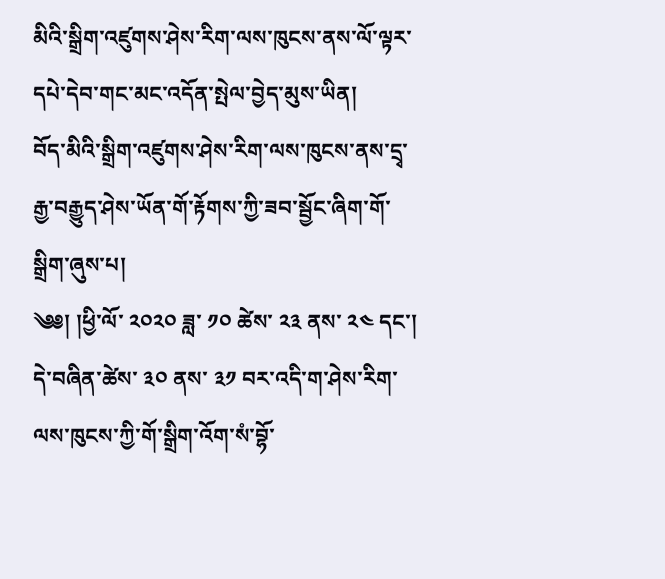མིའི་སྒྲིག་འཛུགས་ཤེས་རིག་ལས་ཁུངས་ནས་ལོ་ལྟར་དཔེ་དེབ་གང་མང་འདོན་སྤེལ་བྱེད་མུས་ཡིན།
བོད་མིའི་སྒྲིག་འཛུགས་ཤེས་རིག་ལས་ཁུངས་ནས་དྲྭ་རྒྱ་བརྒྱུད་ཤེས་ཡོན་གོ་རྟོགས་ཀྱི་ཟབ་སྦྱོང་ཞིག་གོ་སྒྲིག་ཞུས་པ།
༄༅། །ཕྱི་ལོ་ ༢༠༢༠ ཟླ་ ༡༠ ཚེས་ ༢༣ ནས་ ༢༤ དང་། དེ་བཞིན་ཚེས་ ༣༠ ནས་ ༣༡ བར་འདི་ག་ཤེས་རིག་ལས་ཁུངས་ཀྱི་གོ་སྒྲིག་འོག་སཾ་བྷོ་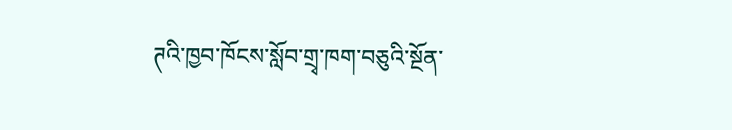ཊའི་ཁྱབ་ཁོངས་སློབ་གྲྭ་ཁག་བཅུའི་སྔོན་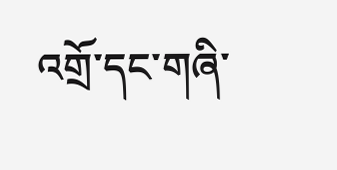འགྲོ་དང་གཞི་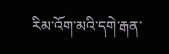རིམ་འོག་མའི་དགེ་རྒན་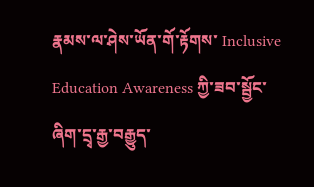རྣམས་ལ་ཤེས་ཡོན་གོ་རྟོགས་ Inclusive Education Awareness ཀྱི་ཟབ་སྦྱོང་ཞིག་དྲྭ་རྒྱ་བརྒྱུད་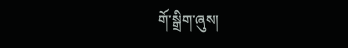གོ་སྒྲིག་ཞུས།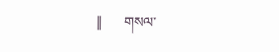||      གསལ་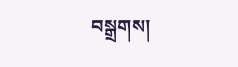བསྒྲགས།